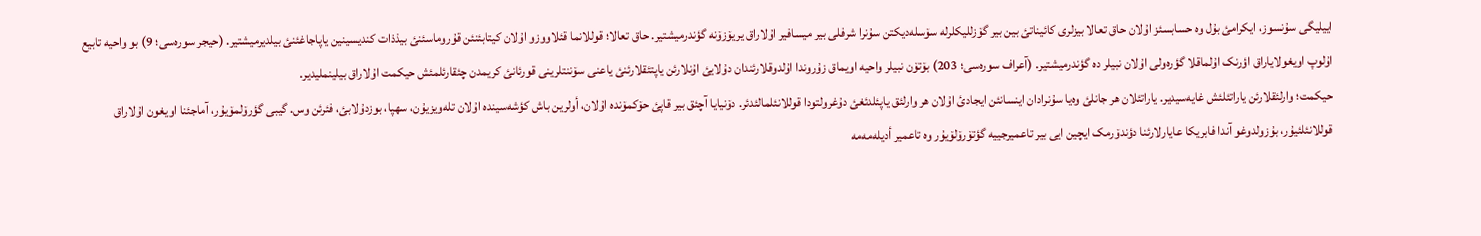اییلیگی سۇنسوز، ایکرامئ بۇل وە حسابسئز اۇلان حاق تعالا بیزلری کائیناتئ بین بیر گۆزللیکلرلە سۆسلەدیکتن سۇنرا شرفلی بیر میسافیر اۇلاراق یریۆزۆنە گؤندرمیشتیر. حاق تعالا؛ قوللانما قئلاووزو اۇلان کیتابئنئن قۇروماسئنئ بیذذات کندیسینین یاپاجاغئنئ بیلدیرمیشتیر. (حیجر سورەسی؛ 9) بو واحیە تابیع اۇلوپ اویغولایاراق اؤرنک اۇلماقلا گؤرەولی اۇلان نبیلر دە گؤندرمیشتیر. (آعراف سورەسی؛ 203) بۆتۆن نبیلر واحیە اویماق زۇروندا اۇلدوقلارئندان دۇلایئ اۇنلارئن یاپتئقلارئنئ یاعنی سۆننتلرینی قورئانئ کریمدن چئقارئلمئش حیکمت اۇلاراق بیلینملیدیر.
حیکمت؛ وارلئقلارئن یاراتئلئش غایەسیدیر. یاراتئلان هر جانلئ وەیا سۇنرادان اینسانئن ایجادئ اۇلان هر وارلئق یاپئلدئغئ دۇغرولتودا قوللانئلمالئدئر. دۆنیایا آچئق بیر قاپئ حۆکمۆندە اۇلان، أولرین باش کؤشەسیندە اۇلان تلەویزیۇن، سهپا، بوزدۇلابئ، فئرئن وس. گیبی گؤرۆلمۆیۇر، آماجئنا اویغون اۇلاراق قوللانئلئیۇر، بۇزولدوغو آندا فابریکا عایارلارئنا دؤندۆرمک ایچین ایی بیر تاعمیرجییە گؤتۆرۆلۆیۇر وە تاعمیر أدیلەمەمە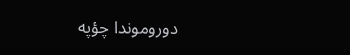دوروموندا چؤپە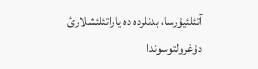آتئلئیۇرسا، بدنلردە دە یاراتئلئشلارئ دۇغرولتوسوندا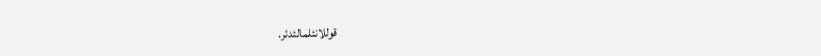قوللانئلمالئدئر.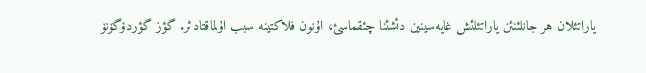یاراتئلان هر جانلئنئن یاراتئلئش غایەسینین دئشئنا چئقماسئ، اۇنون فلاکتینە سبب اۇلماقتادئر. گؤز گؤردۆگۆنۆ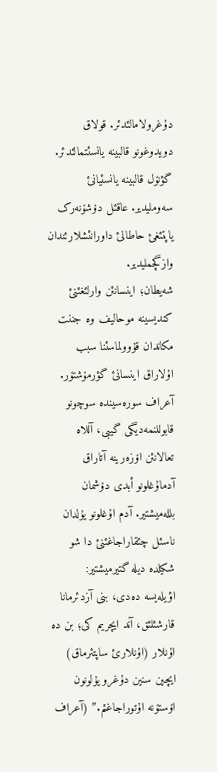دۇغرولامالئدئر. قولاق دویدوغونو قالبینە یانسئتمالئدئر. گؤنۆل قالبینە یانسئیانئ سەوملیدیر. عاقئل دۆشۆنەرک یاپتئغئ حاطالئ داورانئشلارئندان وازگچملیدیر.
شەیطان؛ اینسانئن وارلئغئنئ کندیسینە موحالیف وە جننت مکاندان قۇوولماسئنا سبب اۇلاراق اینسانئ گؤرمۆشتۆر. آعراف سورەسیندە سوچونو قابوللنمەدیگی گیبی، آللاە تعالانئن اۆزەرینە آتاراق آدماۇغلونو أبدی دۆشمان بللەمیشتیر. آدم اۇغلونو یۇلدان ناسئل چئقاراجاغئنئ دا شو شکیلدە دیلە گتیرمیشتیر:
اؤیلەیسە دەدی، بنی آزدئرمانا قارشئلئق، آند ایچریم کی؛ بن دە اۇنلار (اۇنلارئ ساپتئرماق) ایچین سنین دۇغرو یۇلونون اۆستۆنە اۇتوراجاغئم.” (آعراف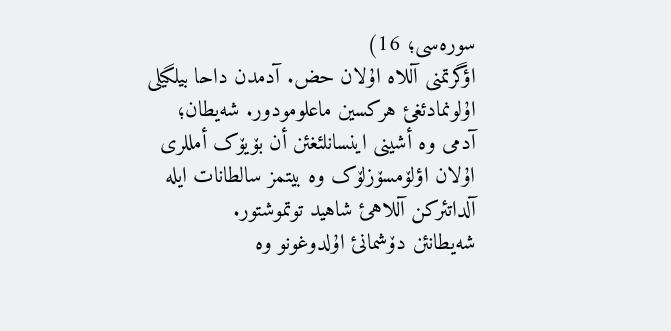سورەسی؛ 16)
اؤگرتمنی آللاە اۇلان حض. آدمدن داحا بیلگیلی اۇلونمادئغئ هرکسین ماعلومودور. شەیطان؛ آدمی وە أشینی اینسانلئغئن أن بۆیۆک أمللری اۇلان اؤلۆمسۆزلۆک وە بیتمز سالطانات ایلە آلداتئرکن آللاهئ شاهید توتموشتور.
شەیطانئن دۆشمانئ اۇلدوغونو وە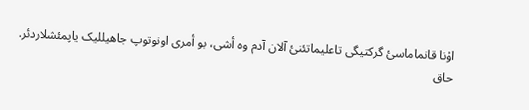اۇنا قانماماسئ گرکتیگی تاعلیماتئنئ آلان آدم وە أشی، بو أمری اونوتوپ جاهیللیک یاپمئشلاردئر.
حاق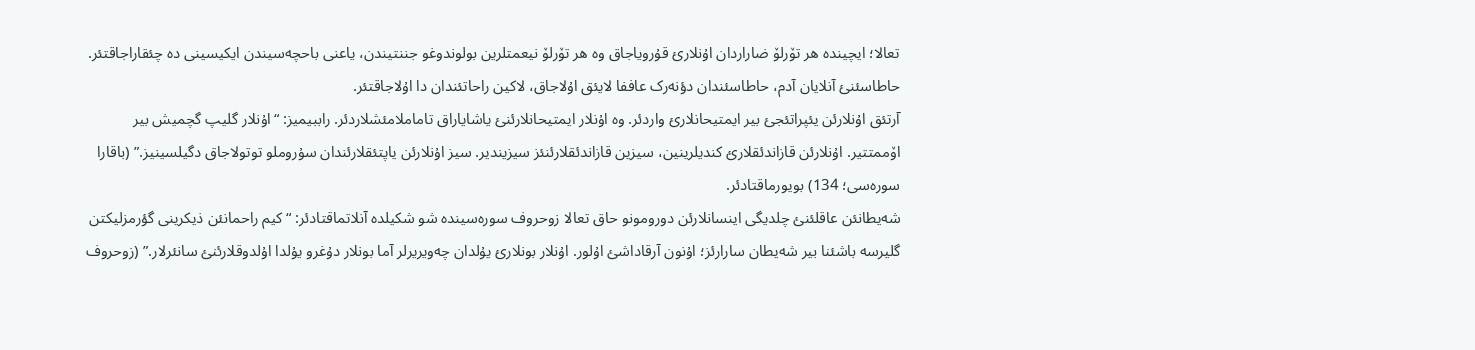تعالا؛ ایچیندە هر تۆرلۆ ضاراردان اۇنلارئ قۇرویاجاق وە هر تۆرلۆ نیعمتلرین بولوندوغو جننتیندن، یاعنی باحچەسیندن ایکیسینی دە چئقاراجاقتئر. حاطاسئنئ آنلایان آدم، حاطاسئندان دؤنەرک عاففا لایئق اۇلاجاق، لاکین راحاتئندان دا اۇلاجاقتئر.
آرتئق اۇنلارئن یئپراتئجئ بیر ایمتیحانلارئ واردئر. وە اۇنلار ایمتیحانلارئنئ یاشایاراق تاماملامئشلاردئر. راببیمیز: “اۇنلار گلیپ گچمیش بیر اۆممتتیر. اۇنلارئن قازاندئقلارئ کندیلرینین، سیزین قازاندئقلارئنئز سیزیندیر. سیز اۇنلارئن یاپتئقلارئندان سۇروملو توتولاجاق دگیلسینیز.” (باقارا سورەسی؛ 134) بویورماقتادئر.
شەیطانئن عاقلئنئ چلدیگی اینسانلارئن دورومونو حاق تعالا زوحروف سورەسیندە شو شکیلدە آنلاتماقتادئر: “کیم راحمانئن ذیکرینی گؤرمزلیکتن گلیرسە باشئنا بیر شەیطان سارارئز؛ اۇنون آرقاداشئ اۇلور. اۇنلار بونلارئ یۇلدان چەویریرلر آما بونلار دۇغرو یۇلدا اۇلدوقلارئنئ سانئرلار.” (زوحروف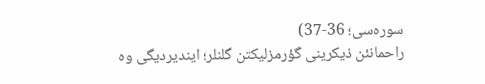سورەسی؛ 36-37)
راحمانئن ذیکرینی گؤرمزلیکتن گلنلر؛ ایندیردیگی وە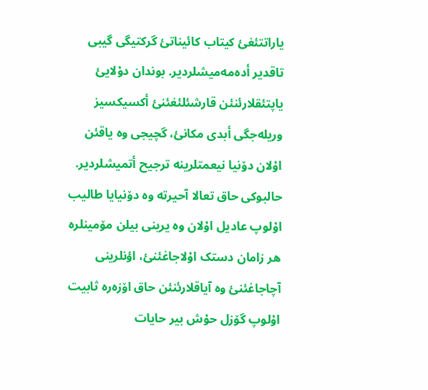یاراتتئغئ کیتاب کائیناتئ گرکتیگی گیبی تاقدیر أدەمەمیشلردیر. بوندان دۇلایئ یاپتئقلارئنئن قارشئلئغئنئ أکسیکسیز وریلەجگی أبدی مکانئ، گچیجی وە یاقئن اۇلان دۆنیا نیعمتلرینە ترجیح أتمیشلردیر.
حالبوکی حاق تعالا آحیرتە وە دۆنیایا طالیب اۇلوپ عادیل اۇلان وە یرینی بیلن مۆمینلرە هر زامان دستک اۇلاجاغئنئ، اؤنلرینی آچاجاغئنئ وە آیاقلارئنئن حاق اۆزەرە ثابیت اۇلوپ گۆزل حۇش بیر حایات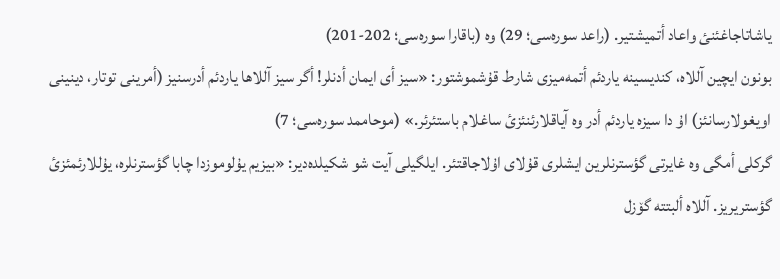یاشاتاجاغئنئ واعاد أتمیشتیر. (راعد سورەسی؛ 29) وە (باقارا سورەسی؛ 202-201)
بونون ایچین آللاە، کندیسینە یاردئم أتمەمیزی شارط قۇشموشتور: «سیز أی ایمان أدنلر! أگر سیز آللاها یاردئم أدرسنیز (أمرینی توتار، دینینی اویغولارسانئز) اۇ دا سیزە یاردئم أدر وە آیاقلارئنئزئ ساغلام باستئرئر.» (موحاممد سورەسی؛ 7)
گرکلی أمگی وە غایرتی گؤسترنلرین ایشلری قۇلای اۇلاجاقتئر. ایلگیلی آیت شو شکیلدەدیر: «بیزیم یۇلوموزدا چابا گؤسترنلرە، یۇللارئمئزئ گؤستریریز. آللاە ألبتتە گۆزل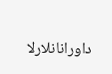داورانانلارلا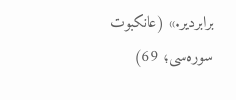برابردیر.» (عانکبوت سورەسی؛ 69)